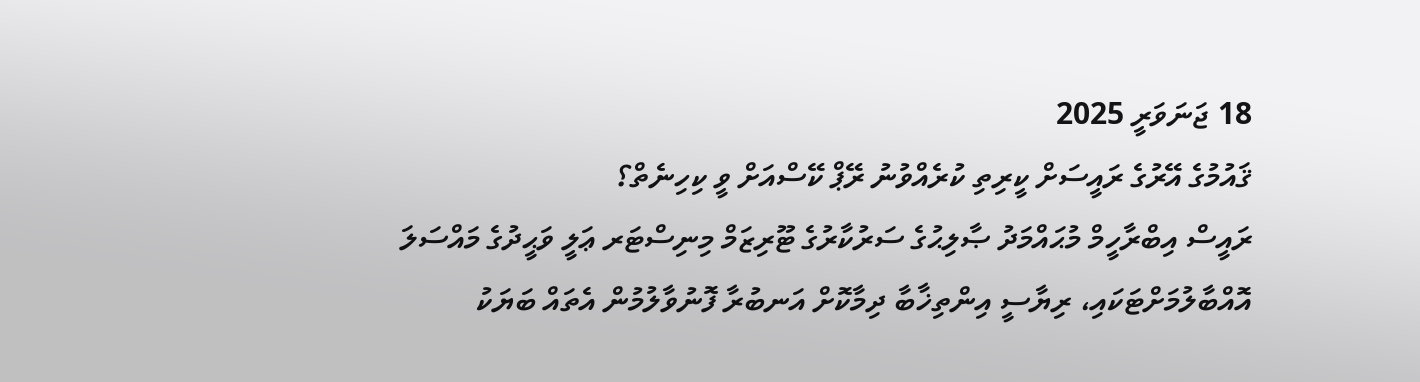18 ޖަނަވަރީ 2025
ޤައުމުގެ އޭރުގެ ރައީސަށް ކީރިތި ކުރެއްވުނު ރޭޕް ކޭސްއަށް ވީ ކިހިނެތް؟
ރައީސް އިބްރާހީމް މުޙައްމަދު ޞާލިޙުގެ ސަރުކާރުގެ ޓޫރިޒަމް މިނިސްޓަރ ޢަލީ ވަޙީދުގެ މައްސަލަ އޮއްބާލުމަށްޓަކައި، ރިޔާސީ އިންތިޚާބާ ދިމާކޮށް އަނބުރާ ފޮނުވާލުމުން އެތައް ބަޔަކު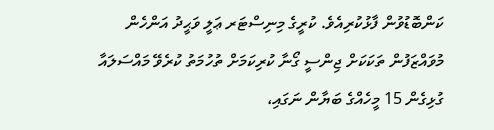ކަންބޮޑުވުން ފާޅުކުރިއެވެ. ކުރީގެ މިނިސްޓަރ ޢަލީ ވަޙީދު އަންހެން މުވައްޒަފުން ތަކަކަށް ޖިންސީ ގޯނާ ކުރިކަމަށް ތުހުމަތު ކުރެވޭ މައްސަލައާ ގުޅިގެން 15 މީހެއްގެ ބަޔާން ނަގައި،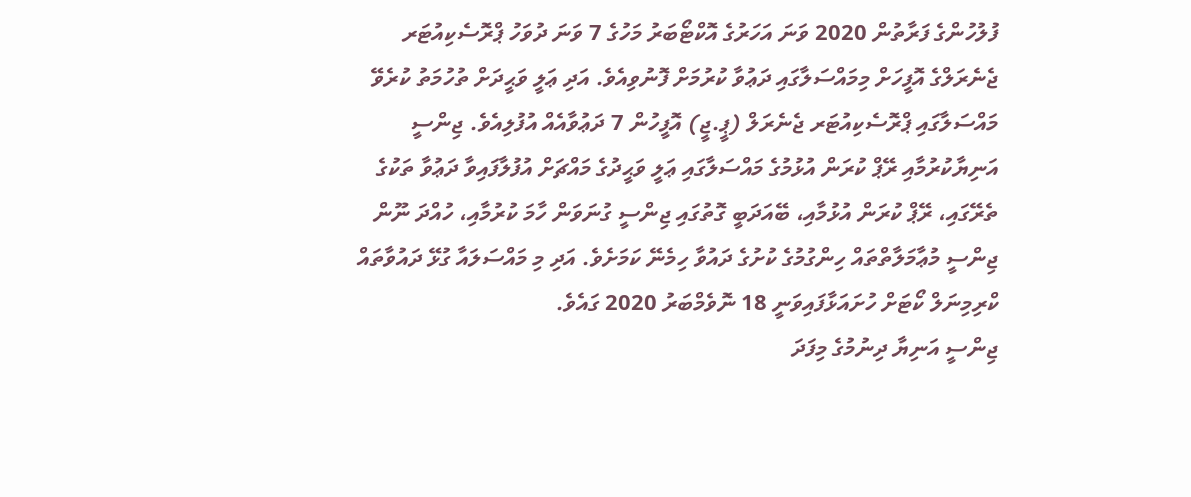ފުލުހުންގެ ފަރާތުން 2020 ވަނަ އަހަރުގެ އޮކްޓޯބަރު މަހުގެ 7 ވަނަ ދުވަހު ޕްރޮސެކިއުޓަރ ޖެނެރަލްގެ އޮފީހަށް މިމައްސަލާގައި ދަޢުވާ ކުރުމަށް ފޮނުވިއެވެ. އަދި ޢަލީ ވަޙީދަށް ތުހުމަތު ކުރެވޭ މައްސަލާގައި ޕްރޮސެކިއުޓަރ ޖެނެރަލް (ޕީ.ޖީ) އޮފީހުން 7 ދަޢުވާއެއް އުފުލިއެވެ. ޖިންސީ އަނިޔާކުރުމާއި ރޭޕް ކުރަން އުޅުމުގެ މައްސަލާގައި ޢަލީ ވަޙީދުގެ މައްޗަށް އުފުލާފައިވާ ދަޢުވާ ތަކުގެ ތެރޭގައި، ރޭޕް ކުރަން އުޅުމާއި، ބޭއަދަބީ ގޮތުގައި ޖިންސީ ގުނަވަން ހާމަ ކުރުމާއި، ހުއްދަ ނޫން ޖިންސީ މުޢާމަލާތްތައް ހިންގުމުގެ ކުށުގެ ދައުވާ ހިމެނޭ ކަމަށެވެ. އަދި މި މައްސަލައާ ގުޅޭ ދައުވާތައް ކްރިމިނަލް ކޯޓަށް ހުށައަޅާފައިވަނީ 18 ނޮވެމްބަރު 2020 ގައެވެ.
ޖިންސީ އަނިޔާ ދިނުމުގެ މިފަދަ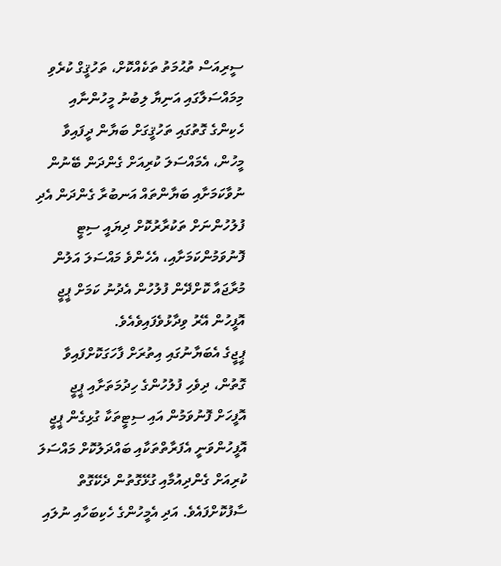ސީރިއަސް ތުޙުމަތު ތަކެއްކޮށް، ތަހުޤީގް ކުރެވި މިމައްސަލާގައި އަނިޔާ ލިބުނު މީހުންނާއި ހެކިންގެ ގޮތުގައި ތަހުޤީގަށް ބަޔާން ދީފައިވާ މީހުން، އެމައްސަލަ ކުރިއަށް ގެންދަން ބޭނުން ނުވާކަމަށާއި ބަޔާންތައް އަނބުރާ ގެންދަން އެދި ފުލުހުންނަށް ތަކުރާރުކޮށް ދިޔައީ ސިޓީ ފޮނުވަމުންކަމަށާއި، އެހެންވެ މައްސަލަ އަލުން މުރާޖައާ ކޮށްދޭން ފުލުހުން އެދުނު ކަމަށް ޕީޖީ އޮފީހުން އޭރު ވިދާޅުވެފައިވެއެވެ.
ޕީޖީގެ އެބަޔާނުގައި އިތުރަށް ފާހަގަކޮށްފައިވާ ގޮތުން، ދިވެހި ފުލުހުންގެ ހިދުމަތަށާއި ޕީޖީ އޮފީހަށް ފޮނުވަމުން އައި ސިޓީތަކާ ގުޅިގެން ޕީޖީ އޮފީހުންވަނީ އެފަރާތްތަކާއި ބައްދަލުކޮށް މައްސަލަ ކުރިއަށް ގެންދިއުމާއި ގުޅޭގޮތުން ދެކޭގޮތް ސާފުކޮށްފައެވެ. އަދި އެމީހުންގެ ހެކިބަހާއި ނުލައި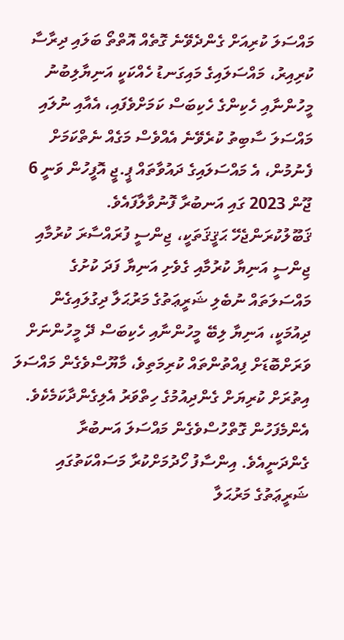މައްސަލަ ކުރިއަށް ގެންދެވޭނެ ގޮތެއް އޮތްތޯ ބަލައި ދިރާސާ ކުރިއިރު، މައްސަލައިގެ މައިގަނޑު ހެއްކަކީ އަނިޔާލިބުނު މީހުންނާއި ހެކިންގެ ހެކިބަސް ކަމަށްވެފައި، އެއާއި ނުލައި މައްސަލަ ސާބިތު ކުރެވޭނެ އެއްވެސް މަގެއް ނެތްކަމަށް ފެނުމުން، އެ މައްސަލައިގެ ދައުވާތައް ޕީ.ޖީ އޮފީހުން ވަނީ 6 ޖޫން 2023 ގައި އަނބުރާ ފޮނުވާލާފައެވެ.
ޤަބޫލުކުރަންޖެހޭ ޙަޤީޤަތަކީ، ޖިންސީ ފުރައްސާރަ ކުރުމާއި ޖިންސީ އަނިޔާ ކުރުމާއި ގެވެށި އަނިޔާ ފަދަ ކުށުގެ މައްސަލަތައް ނުބެލި ޝަރީޢަތުގެ މަރުޙަލާ ދިގުލައިގެން ދިއުމަކީ، އަނިޔާ ލިބޭ މީހުންނާއި ހެކިބަސް ދޭ މީހުންނަށް ވަރަށްބޮޑަށް ފިއްތުންތައް ކުރިމަތިވެ، މާޔޫސްވެގެން މައްސަލަ އިތުރަށް ކުރިޔަށް ގެންދިއުމުގެ ހިތްވަރު އެލިގެންދާކަމެކެވެ. އެންމެފަހުން ގޮތްހުސްވެގެން މައްސަލަ އަނބުރާ ގެންދަނީއެވެ. އިންސާފު ހޯދުމަށްކުރާ މަސައްކަތުގައި ޝަރީޢަތުގެ މަރުޙަލާ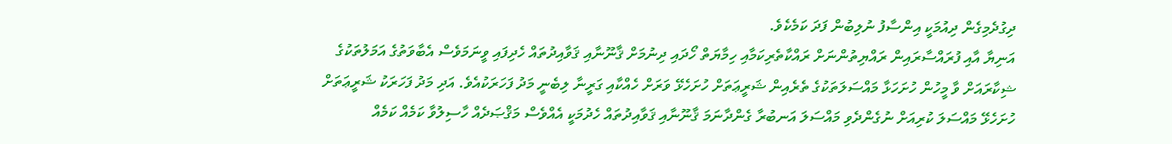ދިގުދެމިގެން ދިއުމަކީ އިންސާފު ނުލިބުން ފަދަ ކަމެކެވެ.
އަނިޔާ އާއި ފުރައްސާރައިން ރައްޔިތުންނަށް ރައްކާތެރިކަމާއި ހިމާޔަތް ހޯދައި ދިނުމަށް ޤާނޫނާއި ޤަވާއިދުތައް ހެދިފައި ވީނަމަވެސް އެބާވަތުގެ އަމަލުތަކުގެ ޝިކާރައަށް ވާ މީހުން ހުށަހަޅާ މައްސަލަތަކުގެ ތެރެއިން ޝަރީޢަތަށް ހުށަހެޅޭ ވަރަށް ހެއްކާއި ގަރީނާ ލިބެނީ މަދު ފަހަރަކުއެވެ. އަދި މަދު ފަހަރަކު ޝަރީޢަތަށް ހުށަހެޅޭ މައްސަލަ ކުރިއަށް ނުގެންދެވި މައްސަލަ އަނބުރާ ގެންދާނަމަ ޤާނޫނާއި ޤަވާއިދުތައް ހެދުމަކީ އެއްވެސް މަޤްޞަދެއް ހާސިލުވާ ކަމެއް ކަމެއް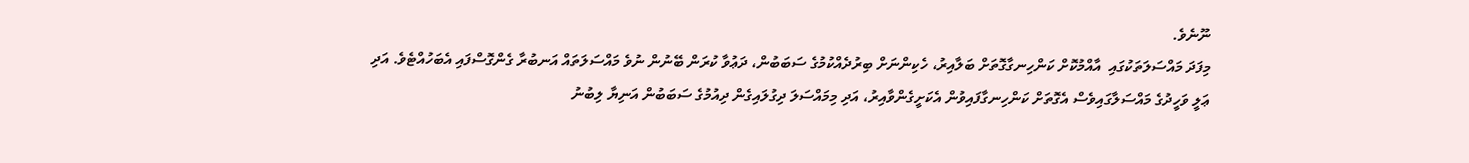ނޫނެވެ.
މިފަދަ މައްސަލަތަކުގައި  އާއްމުކޮށް ކަންހިނގާގޮތަށް ބަލާއިރު، ހެކިންނަށް ބިރުދެއްކުމުގެ ސަބަބުން، ދަޢުވާ ކުރަން ބޭނުން ނުވެ މައްސަލަތައް އަނބުރާ ގެންގޮސްފައި އެބަހުއްޓެވެ. އަދި ޢަލީ ވަހީދުގެ މައްސަލާގައިވެސް އެގޮތަށް ކަންހިނގާފައިވުން އެކަށީގެންވާއިރު، އަދި މިމައްސަލަ ދިގުލައިގެން ދިއުމުގެ ސަބަބުން އަނިޔާ ލިބުނު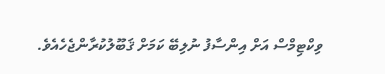ވިކްޓިމްސް އަށް އިންސާފު ނުލިބޭ ކަމަށް ޤަބޫލުކުރާންޖެހެއެވެ.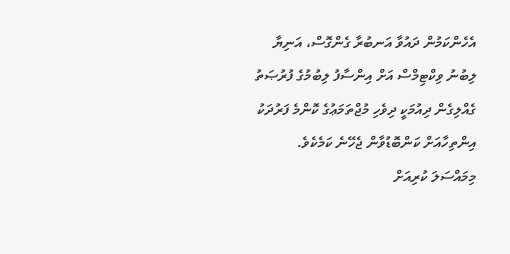އެހެންކަމުން ދައުވާ އަނބުރާ ގެންގޮސް، އަނިޔާ ލިބުނު ވިކްޓިމްސް އަށް އިންސާފު ލިބުމުގެ ފުރުޞަތު ގެއްލިގެން ދިއުމަކީ ދިވެހި މުޖްތަމަޢުގެ ކޮންމެ ފަރުދަކު އިންތިހާއަށް ކަންބޮޑުވާން ޖެހޭނެ ކަމެކެވެ. މިމައްސަލަ ކުރިއަށް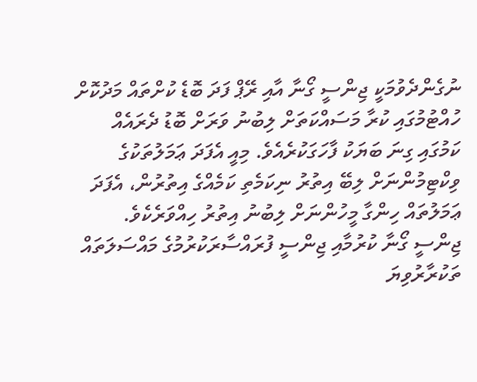ނުގެންދެވުމަކީ ޖިންސީ ގޯނާ އާއި ރޭޕް ފަދަ ބޮޑެ ކުށްތައް މަދުކޮށް ހުއްޓުމުގައި ކުރާ މަސައްކަތަށް ލިބުނު ވަރަށް ބޮޑު ދެރައެއް ކަމުގައި ގިނަ ބަޔަކު ފާހަގަކުރެއެވެ. މިއީ އެފަދަ ޢަމަލުތަކުގެ ވިކްޓިމުންނަށް ލިބޭ އިތުރު ނިކަމެތި ކަމެއްގެ އިތުރުން، އެފަދަ ޢަމަލުތައް ހިންގާ މީހުންނަށް ލިބުނު އިތުރު ހިއްވަރެކެވެ.
ޖިންސީ ގޯނާ ކުރުމާއި ޖިންސީ ފުރައްސާރަކުރުމުގެ މައްސަލަތައް ތަކުރާރުވިޔަ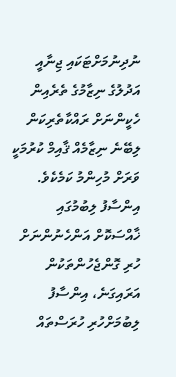ނުދިނުމަށްޓަކައި ޖިނާއީ އަދުލުގެ ނިޒާމުގެ ތެރެއިން ހެކީންނަށް ރައްކާތެރިކަން ލިބޭނެ ނިޒާމެއް ޤާއިމް ކުރުމަކީ ވަރަށް މުހިންމު ކަމެކެވެ. އިންސާފު ލިބުމުގައި ޚާއްސަކޮށް އަންހެނުންނަށް ހުރި ގޮންޖެހުންތަކުން އަރައިގަނެ، އިންސާފު ލިބުމަށްހުރި ހުރަސްތައް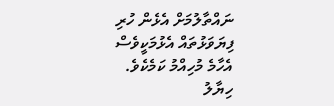ނައްތާލުމަށް އެޅެން ހުރި ފިޔަވަޅުތައް އެޅުމަކީވެސް އެހާމެ މުހިއްމު ކަމެކެވެ.
ހިޔާލު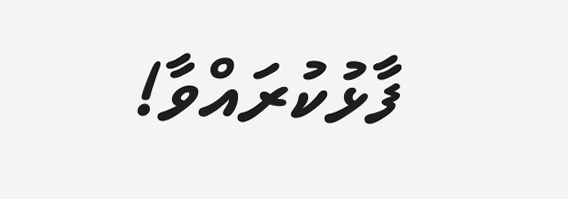ފާޅުކުރައްވާ!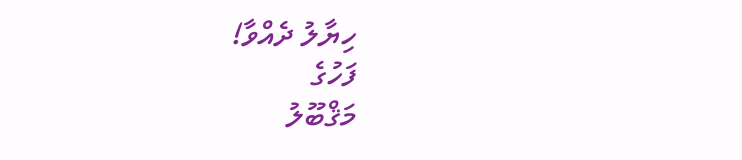ހިޔާލު ދެއްވާ!
ފަހުގެ
މަޤްބޫލު